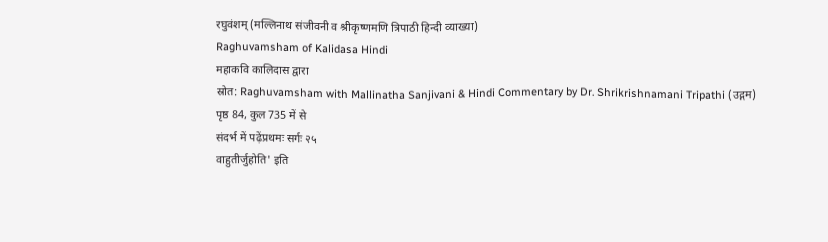रघुवंशम् (मल्लिनाथ संजीवनी व श्रीकृष्णमणि त्रिपाठी हिन्दी व्याख्या)
Raghuvamsham of Kalidasa Hindi
महाकवि कालिदास द्वारा
स्रोत: Raghuvamsham with Mallinatha Sanjivani & Hindi Commentary by Dr. Shrikrishnamani Tripathi (उद्गम)
पृष्ठ 84, कुल 735 में से
संदर्भ में पढ़ेंप्रथमः सर्गः २५
वाहुतीर्जुहोति' इति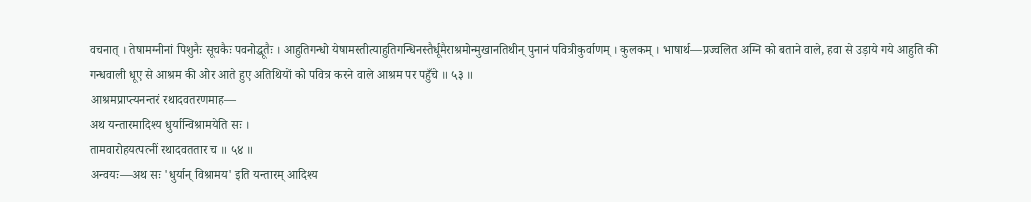वचनात् । तेषामग्नीनां पिशुनैः सूचकैः पवनोद्धूतैः । आहुतिगन्धो येषामस्तीत्याहुतिगन्धिनस्तैर्धूमैराश्रमोन्मुखानतिथीन् पुनानं पवित्रीकुर्वाणम् । कुलकम् । भाषार्थ—प्रज्वलित अग्नि को बताने वाले, हवा से उड़ाये गये आहुति की गन्धवाली धूए से आश्रम की ओर आते हुए अतिथियों को पवित्र करने वाले आश्रम पर पहुँचे ॥ ५३ ॥
आश्रमप्राप्त्यनन्तरं रथादवतरणमाह—
अथ यन्तारमादिश्य धुर्यान्विश्रामयेति सः ।
तामवारोहयत्पत्नीं रथादवततार च ॥ ५४ ॥
अन्वयः—अथ सः 'धुर्यान् विश्रामय' इति यन्तारम् आदिश्य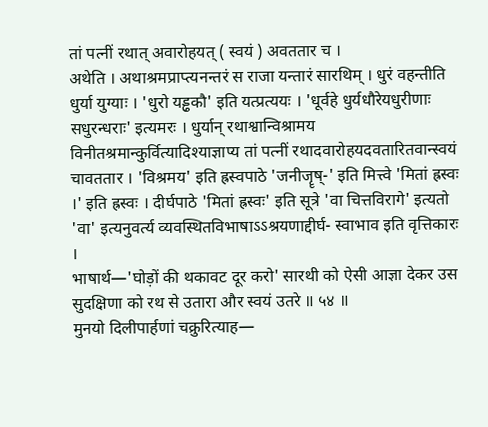तां पत्नीं रथात् अवारोहयत् ( स्वयं ) अवततार च ।
अथेति । अथाश्रमप्राप्त्यनन्तरं स राजा यन्तारं सारथिम् । धुरं वहन्तीति धुर्या युग्याः । 'धुरो यड्ढकौ' इति यत्प्रत्ययः । 'धूर्वहे धुर्यधौरेयधुरीणाः सधुरन्धराः' इत्यमरः । धुर्यान् रथाश्वान्विश्रामय विनीतश्रमान्कुर्वित्यादिश्याज्ञाप्य तां पत्नीं रथादवारोहयदवतारितवान्स्वयं चावततार । 'विश्रमय' इति ह्रस्वपाठे 'जनीजॄष्-' इति मित्त्वे 'मितां ह्रस्वः ।' इति ह्रस्वः । दीर्घपाठे 'मितां ह्रस्वः' इति सूत्रे 'वा चित्तविरागे' इत्यतो 'वा' इत्यनुवर्त्य व्यवस्थितविभाषाऽऽश्रयणाद्दीर्घ- स्वाभाव इति वृत्तिकारः ।
भाषार्थ—'घोड़ों की थकावट दूर करो' सारथी को ऐसी आज्ञा देकर उस सुदक्षिणा को रथ से उतारा और स्वयं उतरे ॥ ५४ ॥
मुनयो दिलीपार्हणां चक्रुरित्याह—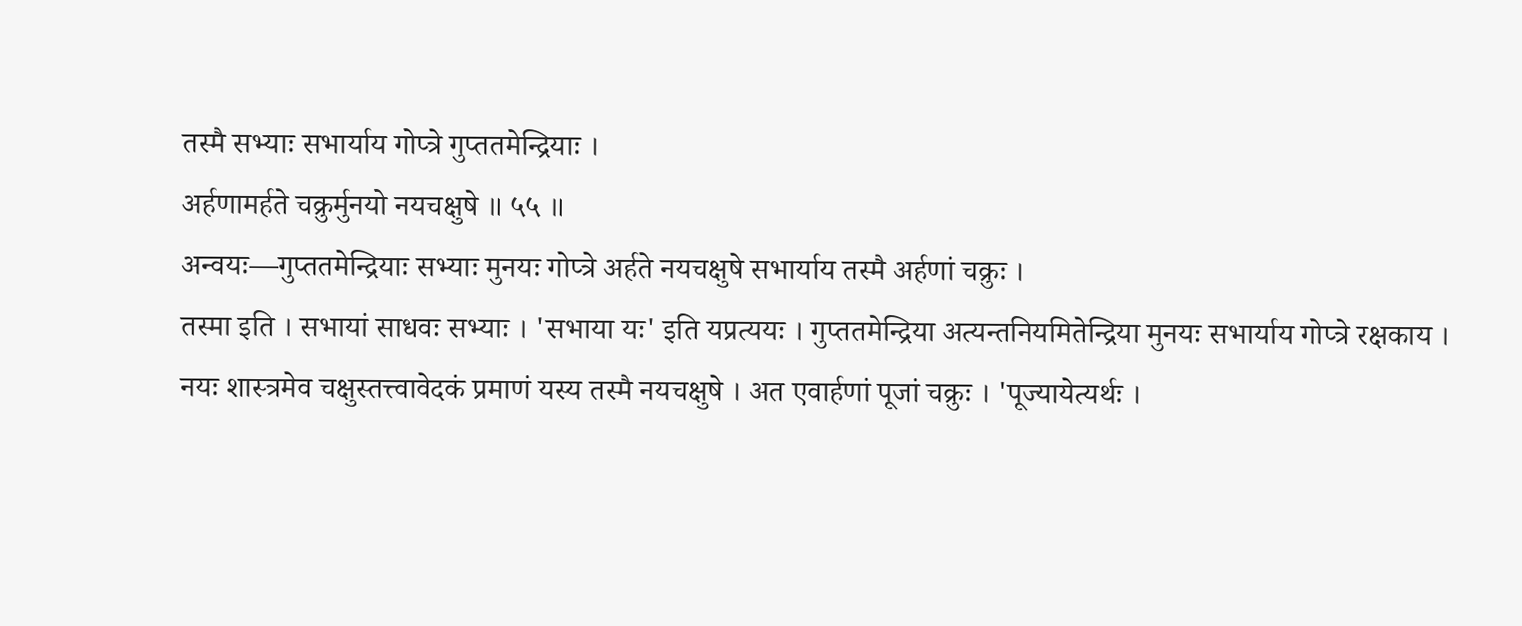तस्मै सभ्याः सभार्याय गोप्त्रे गुप्ततमेन्द्रियाः ।
अर्हणामर्हते चक्रुर्मुनयो नयचक्षुषे ॥ ५५ ॥
अन्वयः—गुप्ततमेन्द्रियाः सभ्याः मुनयः गोप्त्रे अर्हते नयचक्षुषे सभार्याय तस्मै अर्हणां चक्रुः ।
तस्मा इति । सभायां साधवः सभ्याः । 'सभाया यः' इति यप्रत्ययः । गुप्ततमेन्द्रिया अत्यन्तनियमितेन्द्रिया मुनयः सभार्याय गोप्त्रे रक्षकाय । नयः शास्त्रमेव चक्षुस्तत्त्वावेदकं प्रमाणं यस्य तस्मै नयचक्षुषे । अत एवार्हणां पूजां चक्रुः । 'पूज्यायेत्यर्थः ।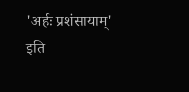'अर्हः प्रशंसायाम्' इति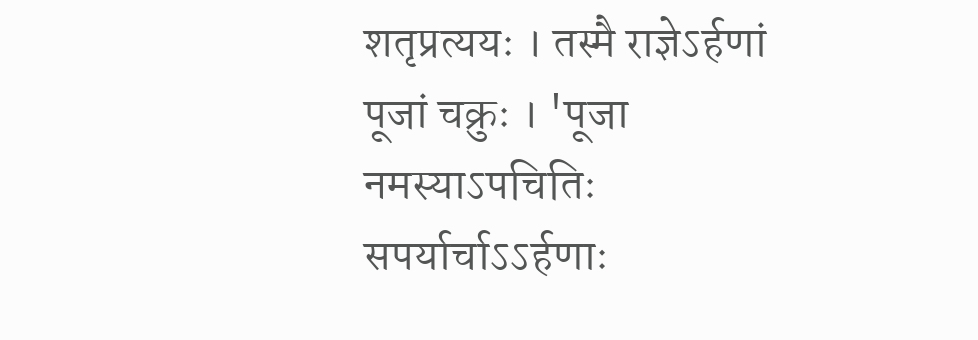शतृप्रत्ययः । तस्मै राज्ञेऽर्हणां पूजां चक्रुः । 'पूजा नमस्याऽपचितिः सपर्यार्चाऽऽर्हणाः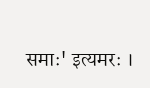समाः' इत्यमरः ।